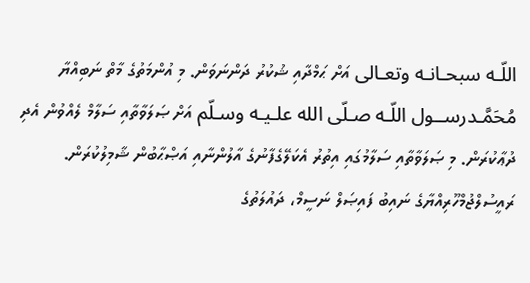اللّـه سبحـانـه وتعـالى އަށް ޙަމްދާއި ޝުކުރު ދަންނަވަން. މި އުންމަތުގެ މާތް ނަބިއްޔާ مُحَمَّـدرســول اللّـه صـلّى الله علـيـه وسـلّم އަށް ޞަލަވާތާއި ސަލާމް ލެއްވުން އެދި ދުޢާކުރަން. މި ޞަލަވާތާއި ސަލާމުގައި އިތުރު އެކަލޭގެފާނުގެ އާލުންނާއި އަޞްޙާބުން ޝާމިލުކުރަން.
ރައީސުލްޖުމްހޫރިއްޔާގެ ނައިބު ފައިޞަލް ނަސީމް، ދައުލަތުގެ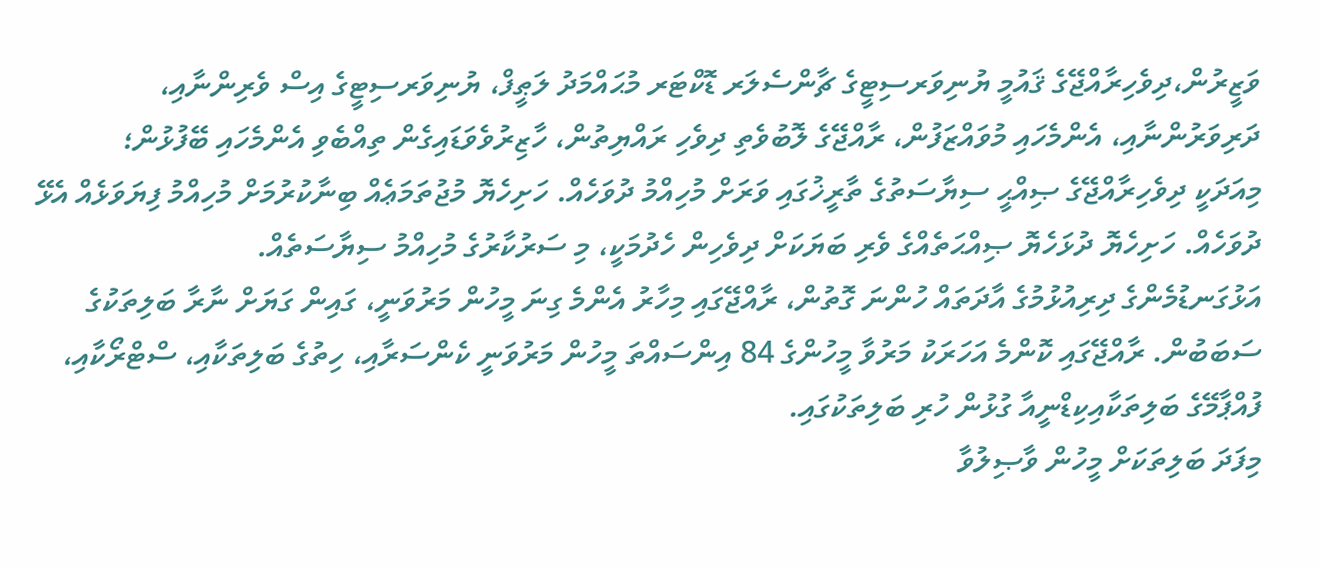ވަޒީރުން،ދިވެހިރާއްޖޭގެ ޤައުމީ ޔުނިވަރސިޓީގެ ޗާންސެލަރ ޑޮކްޓަރ މުޙައްމަދު ލަޠީފް، ޔުނިވަރސިޓީގެ އިސް ވެރިންނާއި، ދަރިވަރުންނާއި، އެންމެހައި މުވައްޒަފުން، ރާއްޖޭގެ ލޮބުވެތި ދިވެހި ރައްޔިތުން، ހާޒިރުވެވަޑައިގެން ތިއްބެވި އެންމެހައި ބޭފުޅުން؛
މިއަދަކީ ދިވެހިރާއްޖޭގެ ޞިއްޙީ ސިޔާސަތުގެ ތާރީޚުގައި ވަރަށް މުހިއްމު ދުވަހެއް. ހަށިހެޔޮ މުޖުތަމަޢެއް ބިނާކުރުމަށް މުހިއްމު ފިޔަވަޅެއް އެޅޭ ދުވަހެއް. ހަށިހެޔޮ ދުޅަހެޔޮ ޞިއްޙަތެއްގެ ވެރި ބަޔަކަށް ދިވެހިން ހެދުމަކީ، މި ސަރުކާރުގެ މުހިއްމު ސިޔާސަތެއް.
އަޅުގަނޑުމެންގެ ދިރިއުޅުމުގެ އާދަތައް ހުންނަ ގޮތުން، ރާއްޖޭގައި މިހާރު އެންމެ ގިނަ މީހުން މަރުވަނީ، ގައިން ގަޔަށް ނާރާ ބަލިތަކުގެ ސަބަބުން. ރާއްޖޭގައި ކޮންމެ އަހަރަކު މަރުވާ މީހުންގެ 84 އިންސައްތަ މީހުން މަރުވަނީ ކެންސަރާއި، ހިތުގެ ބަލިތަކާއި، ސްޓްރޯކާއި، ފުއްޕާމޭގެ ބަލިތަކާއިކިޑްނީއާ ގުޅުން ހުރި ބަލިތަކުގައި.
މިފަދަ ބަލިތަކަށް މީހުން ވާޞިލުވާ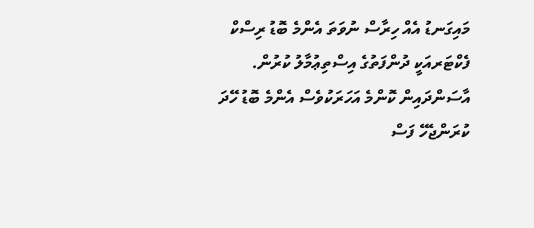މައިގަނޑު އެއް ހިރާސް ނުވަތަ އެންމެ ބޮޑު ރިސްކް ފެކްޓަރއަކީ ދުންފަތުގެ އިސްތިޢުމާލު ކުރުން. އާސަންދައިން ކޮންމެ އަހަރަކުވެސް އެންމެ ބޮޑު ހޭދަ ކުރަންޖެހޭ ފަސް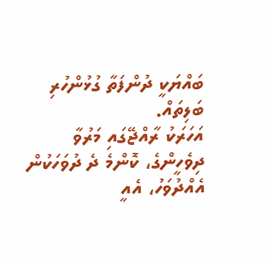ބައްޔަކީ ދުންފަތާ ގުޅުންހުރި ބަލިތައް.
އަހަރަކު ރާއްޖޭގައި މަރުވާ ދިވެހީންގެ، ކޮންމެ ދެ ދުވަހަކުން އެއްދުވަހު، އެއީ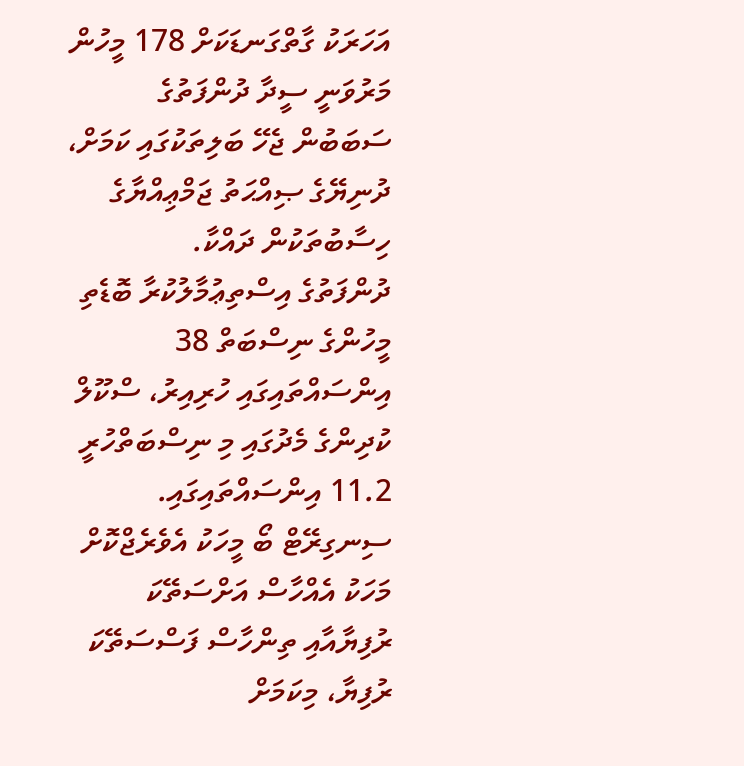އަހަރަކު ގާތްގަނޑަކަށް 178 މީހުން މަރުވަނީ ސީދާ ދުންފަތުގެ ސަބަބުން ޖެހޭ ބަލިތަކުގައި ކަމަށް، ދުނިޔޭގެ ޞިއްޙަތު ޖަމްޢިއްޔާގެ ހިސާބުތަކުން ދައްކާ.
ދުންފަތުގެ އިސްތިޢުމާލުކުރާ ބޮޑެތި މީހުންގެ ނިސްބަތް 38 އިންސައްތައިގައި ހުރިއިރު، ސްކޫލް ކުދިންގެ މެދުގައި މި ނިސްބަތްހުރީ 11.2 އިންސައްތައިގައި. ސިނގިރޭޓް ބޯ މީހަކު އެވެރެޖްކޮށް މަހަކު އެއްހާސް އަށްސަތޭކަ ރުފިޔާއާއި ތިންހާސް ފަސްސަތޭކަ ރުފިޔާ، މިކަމަށް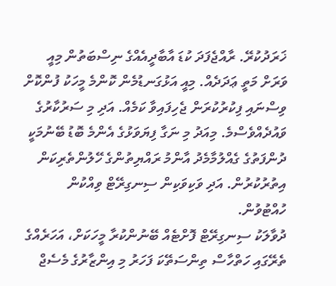ޚަރަދުކުރޭ. ރާއްޖެފަދަ ކުޑަ އާބާދީއެއްގެ ނިސްބަތުން މިއީ ވަރަށް މަތީ ޢަދަދެއް. މިއީ އަޅުގަނޑުމެން ކޮންމެ މީހަކު ފުންކޮށް ވިސްނައި ފިކުރުކުރަން ޖެހިފައިވާ ކަމެއް. އަދި މި ސަރުކާރުގެ ވައުދެއްވެސްމެ. މިއަދު މި ނަގާ ފިޔަވަޅުގެ އެންމެ ބޮޑު ބޭނުމަކީ ދުންފަތުގެ ގެއްލުމާމެދު އާންމު ރައްޔިތުންގެ ހޭލުންތެރިކަން އިތުރުކުރުން. އަދި ވަކިވަކިން ސިނގިރޭޓް ވިއްކުން ހުއްޓުވުން.
ދުވާލަކު ސިނގިރޭޓް ފޮށްޓެއް ބޭނުންކުރާ މީހަކަށް، އަހަރެއްގެ ތެރޭގައި ހަތްހާސް ތިންސަތޭކަ ފަހަރު މި އިންޒާރުގެ މެސެޖް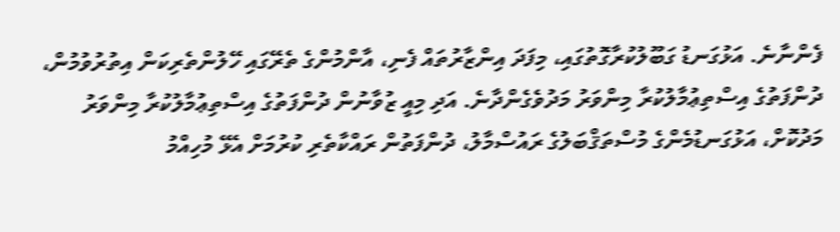ފެންނާނެ. އަޅުގަނޑު ގަބޫލުކުރާގޮތުގައި، މިފަދަ އިންޒާރުތައް ފެނި، އާންމުންގެ ތެރޭގައި ހޭލުންތެރިކަން އިތުރުވުމުން، ދުންފަތުގެ އިސްތިޢުމާލުކުރާ މިންވަރު މަދުވެގެންދާނެ. އަދި މިއީ ޒުވާނުން ދުންފަތުގެ އިސްތިޢުމާލުކުރާ މިންވަރު މަދުކޮށް، އަޅުގަނޑުމެންގެ މުސްތަޤްބަލުގެ ރައުސްމާލު، ދުންފަތުން ރައްކާތެރި ކުރުމަށް އެޅޭ މުހިއްމު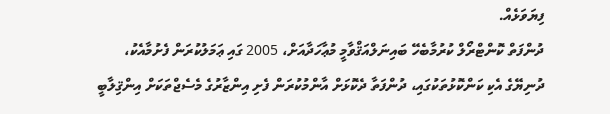ފިޔަވަޅެއް.
ދުންފަތް ކޮންޓްރޯލް ކުރުމާބެހޭ ބައިނަލްއަޤްވާމީ މުޢާހަދާއަށް، 2005 ގައި ޢަމަލުކުރަން ފެށުމާއެކު، ދުނިޔޭގެ އެކި ކަންކޮޅުތަކުގައި، ދުންފަތާ ދެކޮޅަށް އާންމުކުރަން ފެށި އިންޒާރުގެ މެސެޖްތަކަށް އިންޤިލާބީ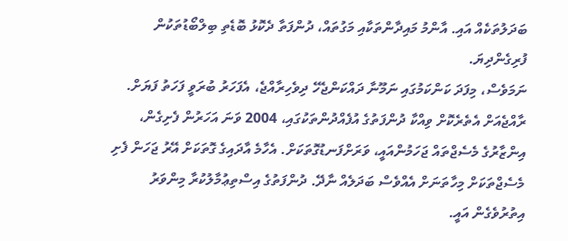ބަދަލުތަކެއް އައި. އާންމު މައިދާންތަކާއި މަގުތައް، ދުންފަތާ ދެކޮޅު ބޮޑެތި ބިލްބޯޑުތަކުން ފުރިގެންދިޔަ.
ނަމަވެސް، މިފަދަ ކަންކަމުގައި ނަމޫނާ ދައްކަންޖެހޭ ދިވެހިރާއްޖެ، އެފަހަރު ބުރަވީ ފަހަތު ފަޔަށް. ރާއްޖެއަށް އެތެރެކޮށް ވިއްކާ ދުންފަތުގެ އުފެއްދުންތަކުގައި، 2004 ވަނަ އަހަރުން ފެށިގެން، އިންޒާރުގެ މެސެޖްތައް ޖަހަމުންއައީ، ވަރަށްފަނޑުގޮތަކަށް. އެހާމެ އާދައިގެ ގޮތަކަށް އޭރު ޖަހަން ފެށި މެސެޖްތަކަށް މިހާތަނަށް އެއްވެސް ބަދަލެއް ނާދޭ. ދުންފަތުގެ އިސްތިޢުމާލުކުރާ މިންވަރު އިތުރުވެގެން އައީ.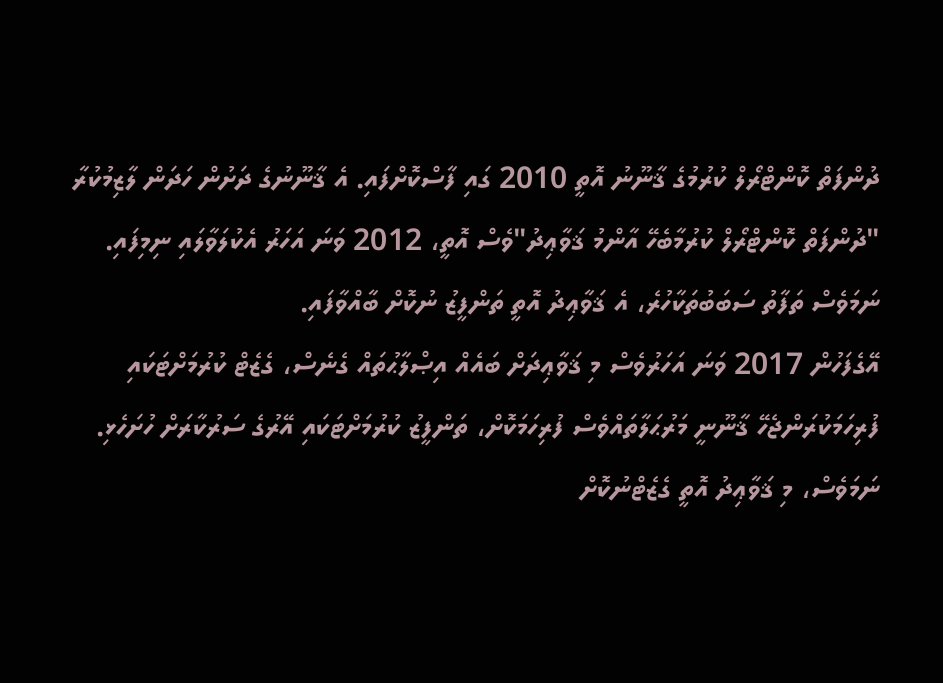ދުންފަތް ކޮންޓްރޯލް ކުރުމުގެ ޤާނޫނު އޮތީ 2010 ގައި ފާސްކޮށްފައި. އެ ޤާނޫނުގެ ދަށުން ހަދަން ލާޒިމުކުރާ "ދުންފަތް ކޮންޓްރޯލް ކުރުމާބެހޭ އާންމު ޤަވާޢިދު"ވެސް އޮތީ، 2012 ވަނަ އަހަރު އެކުލަވާލައި ނިމިފައި. ނަމަވެސް ތަފާތު ސަބަބުތަކާހުރެ، އެ ޤަވާޢިދު އޮތީ ތަންފީޒު ނުކޮށް ބާއްވާފައި.
އޭގެފަހުން 2017 ވަނަ އަހަރުވެސް މި ޤަވާޢިދަށް ބައެއް އިޞްލާޙުތައް ގެނެސް، ގެޒެޓް ކުރުމަށްޓަކައި ފުރިހަމަކުރަންޖެހޭ ޤާނޫނީ މަރުޙަލާތައްވެސް ފުރިހަމަކޮށް، ތަންފީޒު ކުރުމަށްޓަކައި އޭރުގެ ސަރުކާރަށް ހުށަހެޅި. ނަމަވެސް، މި ޤަވާޢިދު އޮތީ ގެޒެޓްނުކޮށް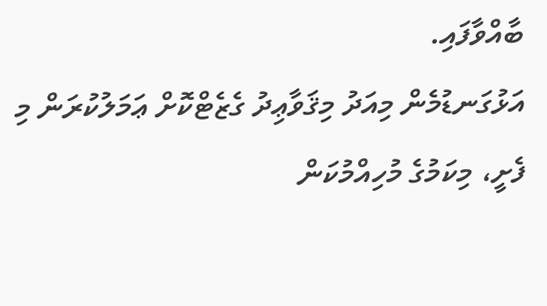ބާއްވާފައި.
އަޅުގަނޑުމެން މިއަދު މިޤަވާޢިދު ގެޒެޓްކޮށް ޢަމަލުކުރަން މި ފެށީ، މިކަމުގެ މުހިއްމުކަން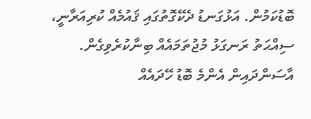ބޮޑުކަމުން. އަޅުގަނޑު ދެކޭގޮތުގައި ޤައުމެއް ކުރިއަރާނީ، ސިއްޙަތު ރަނގަޅު މުޖުތަމައެއް ބިނާކުރެވިގެން. އާސަންދައިން އެންމެ ބޮޑު ހޭދައެއް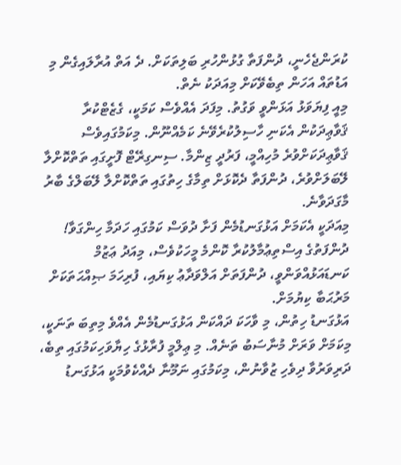ކުރަންޖެހެނީ، ދުންފަތާ ގުޅުންހުރި ބަލިތަކަށް. ދެ އަތް އުރާލައިގެން މި އަޑުތައް އަހަން ތިބެވޭކަށް މިއަދަކު ނެތް.
މިއީ ފިޔަވަޅު އަޅަންވީ ވަގުތު. މިފަދަ އެއްވެސް ކަމަކީ، ގެޒެޓްކުރާ ޤަވާޢިދަކުން އެކަނި ހާސިލުކުރެވޭނެ ކަމެއްނޫން. މިކަމުގައިވެސް ޤަވާޢިދަކަށްވުރެ މުހިއްމީ، ފަރުދީ ޒިންމާ. ސިނގިރޭޓް ފޮށީގައި ތަތްކޮށްލާ ލޭބަލަށްވުރެ، ދުންފަތާ ދެކޮޅަށް ތިމާގެ ހިތުގައި ތަތްކޮށްލާ ލޭބަލްގެ ބާރު މާގަދަވާނެ.
މިއަދަކީ އެކަމަށް އަޅުގަނޑުމެން ފަށާ ދުވަސް ކަމުގައި ހަދަމާ ހިންގަވާ! ދުންފަތުގެ އިސްތިޢުމާލުކުރާ ކޮންމެ މީހަކުވެސް، މިއަދު ޢަޒުމް ކަނޑައަޅުއްވަންވީ، ދުންފަތަށް އަލްވަދާޢު ކިޔައި، ފުރިހަމަ ޞިއްޙަތަކަށް މަރުޙަބާ ކިޔުމަށް.
އަޅުގަނޑު ހިތުން، މި ވާހަކަ ދައްކަން އަޅުގަނޑުމެން އެއްވެ މިތިބަ ތަނަކީ، މިކަމަށް ވަރަށް މުނާސަބު ތަނެއް. މި ޢިލްމީ ފުރާޅުގެ ހިޔާވަހިކަމުގައި ތިބެ، ދަރިވަރުވާ ދިވެހި ޒުވާނުން، މިކަމުގައި ނަމޫނާ ދެއްކެވުމަކީ އަޅުގަނޑު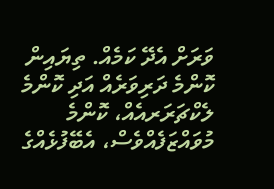ވަރަށް އެދޭ ކަމެއް. ތިޔައިން ކޮންމެ ދަރިވަރެއް އަދި ކޮންމެ ލެކްޗަރަރއެއް، ކޮންމެ މުވައްޒަފެއްވެސް، އެބޭފުޅެއްގެ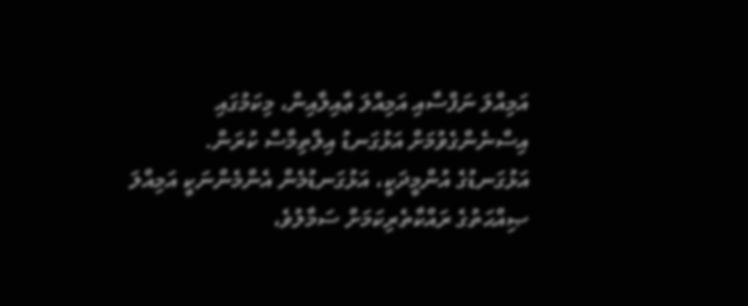އަމިއްލަ ނަފްސާއި އަމިއްލަ ޢާއިލާއިން، މިކަމުގައި އިސްނެންގެވުމަށް އަޅުގަނޑު އިލްތިމާސް ކުރަން.
އަޅުގަނޑުގެ އުންމީދަކީ، އަޅުގަނޑުމެން އެންމެންނަކީ އަމިއްލަ ޞިއްޙަތުގެ ރައްކާތެރިކަމަށް ސަމާލުވެ،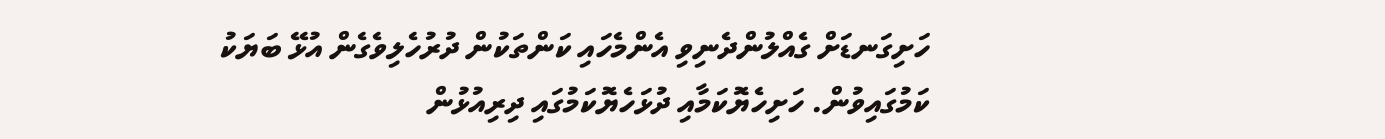ހަށިގަނޑަށް ގެއްލުންދެނިވި އެންމެހައި ކަންތަކުން ދުރުހެލިވެގެން އުޅޭ ބަޔަކު ކަމުގައިވުން. ހަށިހެޔޮކަމާއި ދުޅަހެޔޮކަމުގައި ދިރިއުޅުން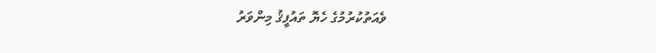ވެއަތުކުރުމުގެ ހެޔޮ ތައުފީޤު މިންވަރު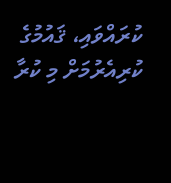ކުރައްވައި، ޤައުމުގެ ކުރިއެރުމަށް މި ކުރާ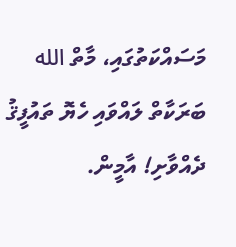މަސައްކަތުގައި، މާތް الله ބަރަކާތް ލައްވައި ހެޔޮ ތައުފީޤު ދެއްވާށި! އާމީން.